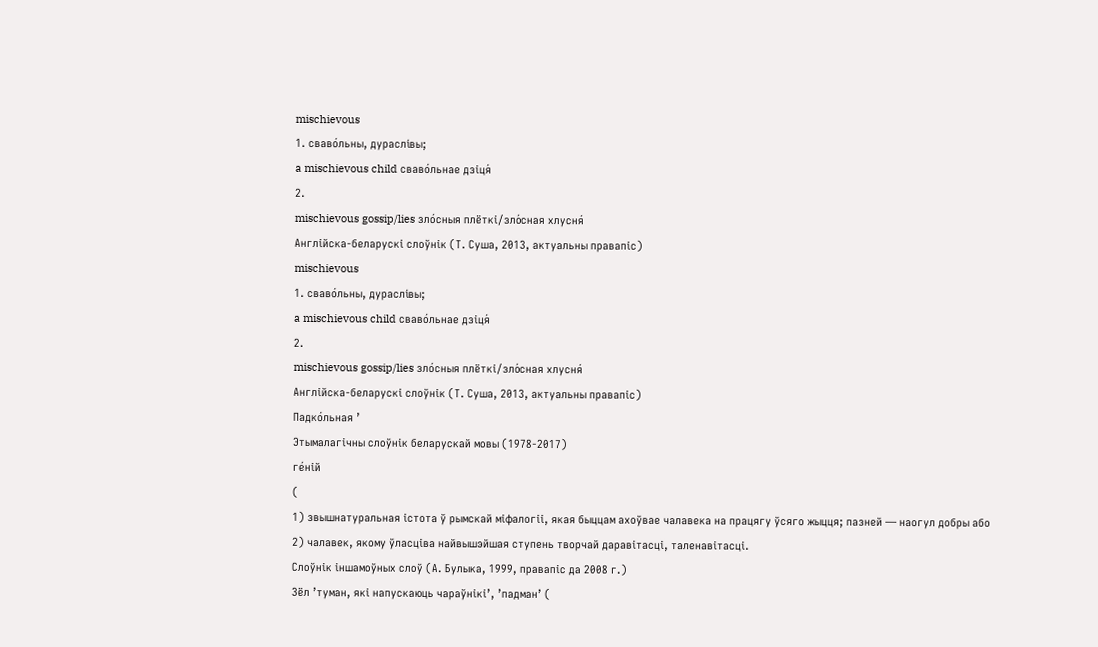mischievous
1. сваво́льны, дураслі́вы;
a mischievous child сваво́льнае дзіця́
2.
mischievous gossip/lies зло́сныя плёткі/зло́сная хлусня́
Англійска-беларускі слоўнік (Т. Суша, 2013, актуальны правапіс)
mischievous
1. сваво́льны, дураслі́вы;
a mischievous child сваво́льнае дзіця́
2.
mischievous gossip/lies зло́сныя плёткі/зло́сная хлусня́
Англійска-беларускі слоўнік (Т. Суша, 2013, актуальны правапіс)
Падко́льная ’
Этымалагічны слоўнік беларускай мовы (1978-2017)
ге́ній
(
1) звышнатуральная істота ў рымскай міфалогіі, якая быццам ахоўвае чалавека на працягу ўсяго жыцця; пазней — наогул добры або
2) чалавек, якому ўласціва найвышэйшая ступень творчай даравітасці, таленавітасці.
Слоўнік іншамоўных слоў (А. Булыка, 1999, правапіс да 2008 г.)
Зёл ’туман, які напускаюць чараўнікі’, ’падман’ (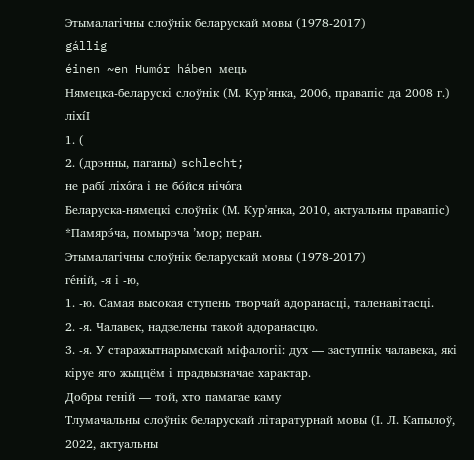Этымалагічны слоўнік беларускай мовы (1978-2017)
gállig
éinen ~en Humór háben мець
Нямецка-беларускі слоўнік (М. Кур'янка, 2006, правапіс да 2008 г.)
ліхі́I
1. (
2. (дрэнны, паганы) schlecht;
не рабі́ ліхо́га і не бо́йся нічо́га
Беларуска-нямецкі слоўнік (М. Кур'янка, 2010, актуальны правапіс)
*Памярэ́ча, помырэча ’мор; перан.
Этымалагічны слоўнік беларускай мовы (1978-2017)
ге́ній, -я і -ю,
1. -ю. Самая высокая ступень творчай адоранасці, таленавітасці.
2. -я. Чалавек, надзелены такой адоранасцю.
3. -я. У старажытнарымскай міфалогіі: дух — заступнік чалавека, які кіруе яго жыццём і прадвызначае характар.
Добры геній — той, хто памагае каму
Тлумачальны слоўнік беларускай літаратурнай мовы (І. Л. Капылоў, 2022, актуальны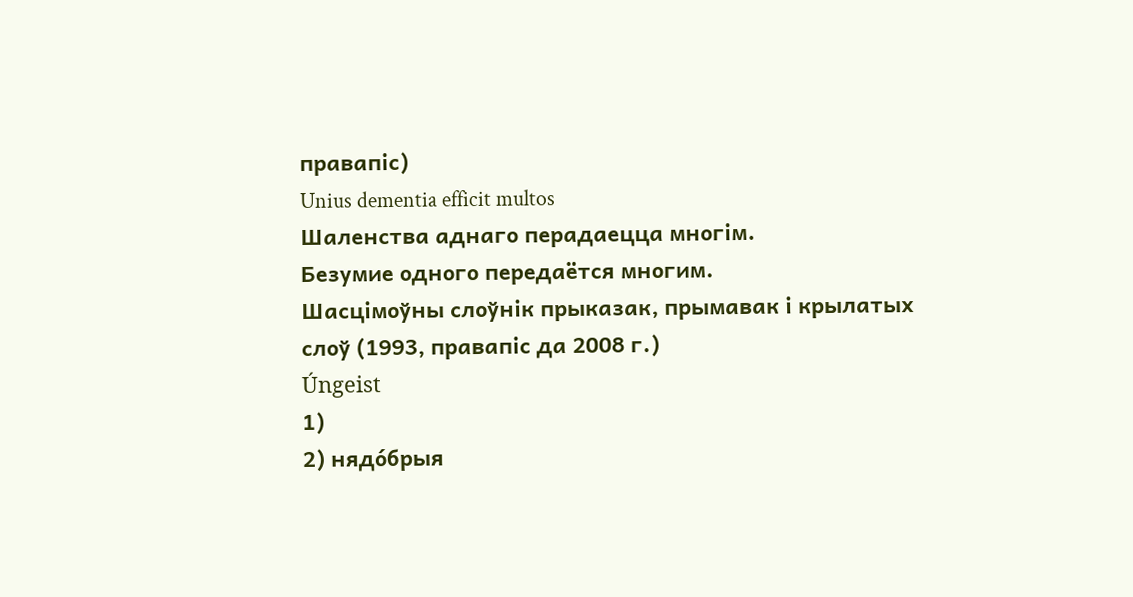правапіс)
Unius dementia efficit multos
Шаленства аднаго перадаецца многім.
Безумие одного передаётся многим.
Шасцімоўны слоўнік прыказак, прымавак і крылатых слоў (1993, правапіс да 2008 г.)
Úngeist
1)
2) нядо́брыя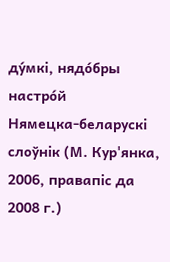ду́мкі, нядо́бры настро́й
Нямецка-беларускі слоўнік (М. Кур'янка, 2006, правапіс да 2008 г.)